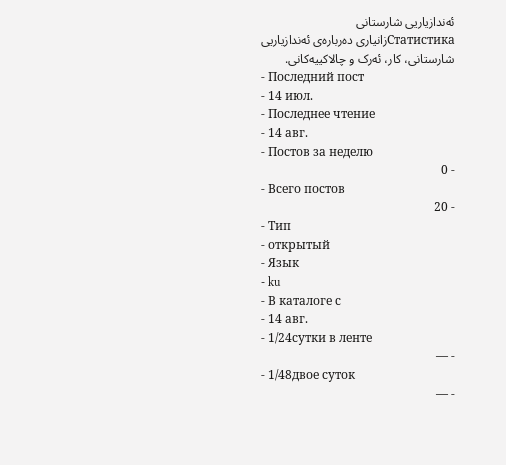ئەندازیاریی شارستانی
Статистикаزانیاری دەربارەی ئەندازیاریی شارستانی، کار، ئەرک و چالاکییەکانی.
- Последний пост
- 14 июл.
- Последнее чтение
- 14 авг.
- Постов за неделю
- 0
- Всего постов
- 20
- Тип
- открытый
- Язык
- ku
- В каталоге с
- 14 авг.
- 1/24сутки в ленте
- —
- 1/48двое суток
- —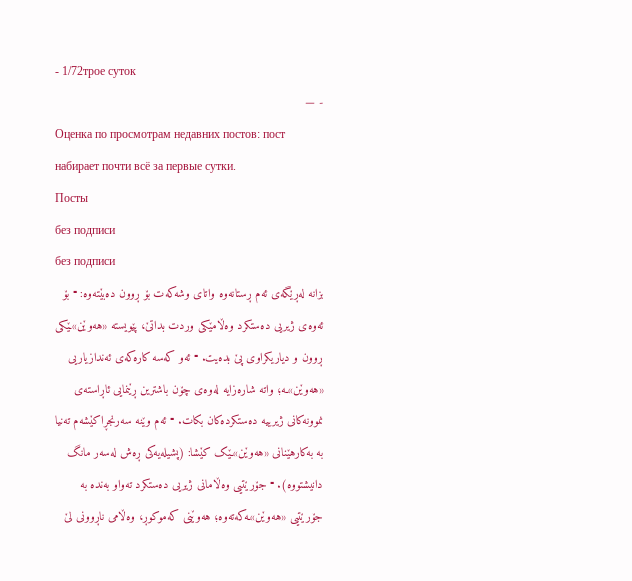- 1/72трое суток
- —
Оценка по просмотрам недавних постов: пост набирает почти всё за первые сутки.
Посты
без подписи
без подписи
بزانە لەڕێگەی ئەم ڕستانەوە واتای وشەکەت بۆ ڕوون دەبێتەوە: ⁃ بۆ ئەوەی ژیریی دەستکرد وەڵامێکی وردت بداتێ، پێویستە «هەوێن»ـێکی ڕوون و دیاریکراوی پێ بدەیت. ⁃ ئەو کەسە کارەکەی ئەندازیاریی «هەوێن»ـە؛ واتە شارەزایە لەوەی چۆن باشترین ڕێنمایی ئاڕاستەی نموونەکانی ژیرییە دەستکردەکان بکات. ⁃ ئەم وێنە سەرنجڕاکێشەم تەنیا بە بەکارهێنانی «هەوێن»ـێک کێشا: (پشیلەیەکی ڕەش لەسەر مانگ دانیشتووە). ⁃ جۆرێتیی وەڵامانی ژیریی دەستکرد تەواو بەندە بە جۆرێتیی «هەوێن»ـەکەتەوە؛ هەوێنی کەموکوڕ، وەڵامی ناڕوونی لێ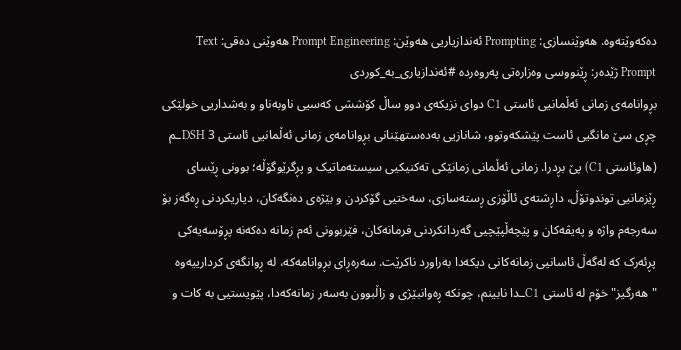دەکەوێتەوە. هەوێنسازی: Prompting ئەندازیاریی هەوێن: Prompt Engineering هەوێنی دەقی: Text Prompt ژێدەر: ڕێنووسی وەزارەتی پەروەردە #ئەندازیاری_بە_کوردی
بڕوانامەی زمانی ئەڵمانیی ئاستی C1 دوای نزیکەی دوو ساڵ کۆششی کەسیی ناوبەناو و بەشداریی خولێکی چڕی سێ مانگیی ئاست پێشکەوتوو، شانازیی بەدەستهێنانی بڕوانامەی زمانی ئەڵمانیی ئاستی DSH 3ـم (هاوئاستی C1) پێ بڕدرا. زمانی ئەڵمانی زمانێکی تەکنیکیی سیستەماتیک و پڕگرێوگۆڵە؛ بوونی ڕێسای ڕێزمانیی توندوتۆڵ، داڕشتەی ئاڵۆزی ڕستەسازی، سەختیی گۆکردن و بێژەی دەنگەکان، دیاریکردنی ڕەگەز بۆ سەرجەم واژە و پەیڤەکان و پێچەڵپێچیی گەردانکردنی فرمانەکان، فێربوونی ئەم زمانە دەکەنە پڕۆسەیەکی پڕئەرک کە لەگەڵ ئاسانیی زمانەکانی دیکەدا بەراورد ناکرێت. سەرەڕای بڕوانامەکە، لە ڕوانگەی کردارییەوە "هەرگیز" خۆم لە ئاستی C1ـدا نابینم، چونکە ڕەوانبێژی و زاڵبوون بەسەر زمانەکەدا، پێویستیی بە کات و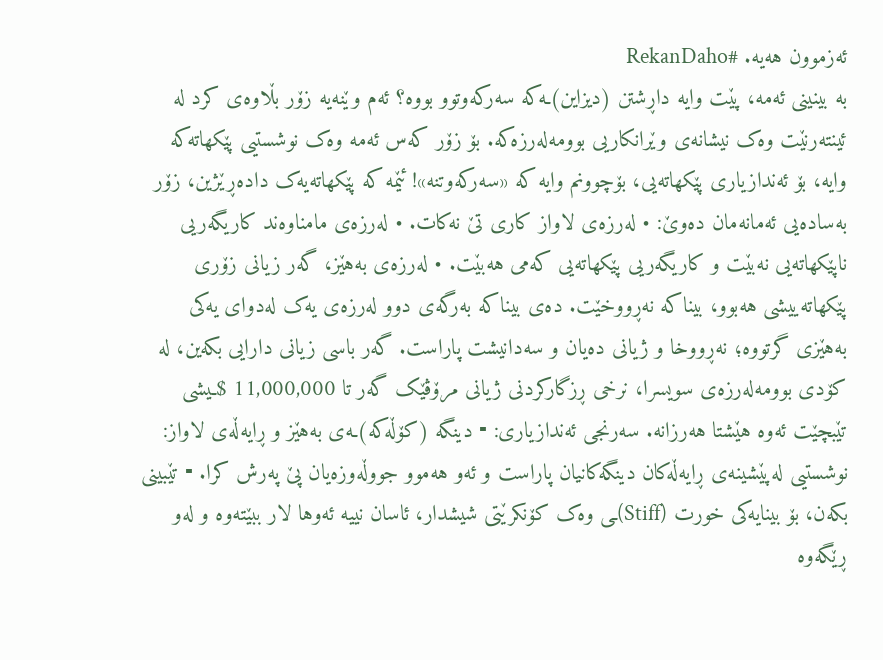ئەزموون هەیە. #RekanDaho
بە بینینی ئەمە، پێت وایە داڕشتن (دیزاین)ـەکە سەرکەوتوو بووە؟ ئەم وێنەیە زۆر بڵاوەی کرد لە ئینتەرنێت وەک نیشانەی وێرانکاریی بوومەلەرزەکە. بۆ زۆر کەس ئەمە وەک نوشستیی پێکهاتەکە وایە، بۆ ئەندازیاری پێکهاتەیی، بۆچوونم وایە کە «سەرکەوتنە»! ئێمە کە پێکهاتەیەک دادەڕێژین، زۆر بەسادەیی ئەمانەمان دەوێ: • لەرزەی لاواز کاری تێ نەکات. • لەرزەی مامناوەند کاریگەریی ناپێکهاتەیی نەبێت و کاریگەریی پێکهاتەیی کەمی هەبێت. • لەرزەی بەهێز، گەر زیانی زۆری پێکهاتەییشی هەبوو، بیناکە نەڕووخێت. دەی بیناکە بەرگەی دوو لەرزەی یەک لەدوای یەکی بەهێزی گرتووە؛ نەڕووخا و ژیانی دەیان و سەدانیشت پاراست. گەر باسی زیانی دارایی بکەین، لە کۆدی بوومەلەرزەی سویسرا، نرخی ڕزگارکردنی ژیانی مرۆڤێک گەر تا 11,000,000 $ـیشی تێبچێت ئەوە هێشتا هەرزانە. سەرنجی ئەندازیاری: ⁃ دینگە (کۆڵەکە)ـەی بەهێز و ڕایەڵەی لاواز: نوشستیی لەپێشینەی ڕایەڵەکان دینگەکانیان پاراست و ئەو هەموو جووڵەوزەیان پێ پەرش کرا. ⁃ تێبینی بکەن، بۆ بینایەکی خورت (Stiff)ـی وەک کۆنکرێتی شیشدار، ئاسان نییە ئەوها لار ببێتەوە و لەو ڕێگەوە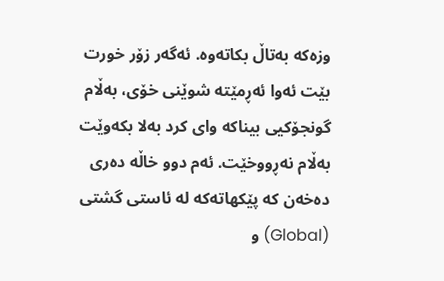وزەکە بەتاڵ بکاتەوە. ئەگەر زۆر خورت بێت ئەوا ئەڕمێتە شوێنی خۆی، بەڵام گونجۆکیی بیناکە وای کرد بەلا بکەوێت بەڵام نەڕووخێت. ئەم دوو خاڵە دەری دەخەن کە پێکهاتەکە لە ئاستی گشتی (Global) و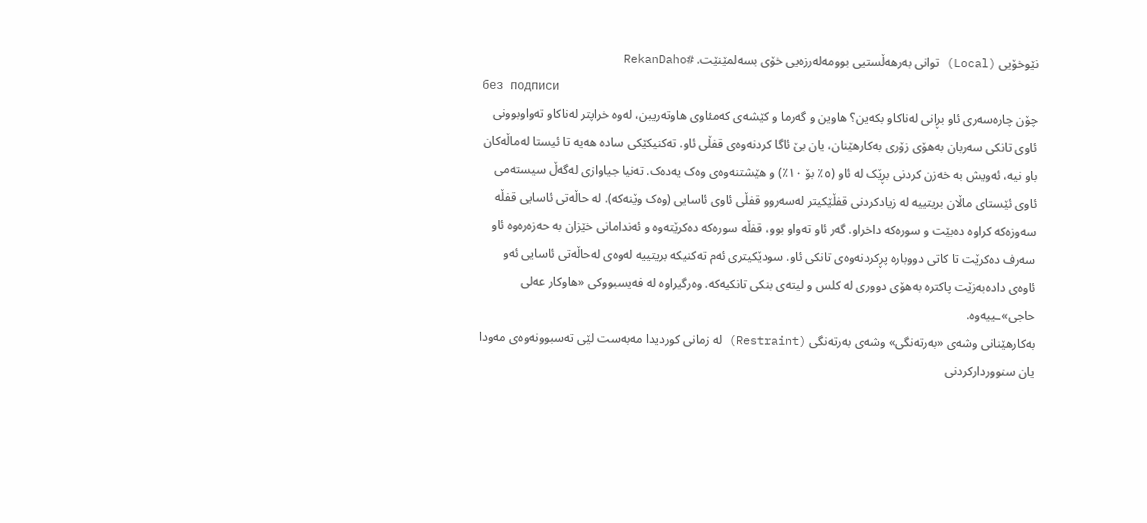نێوخۆیی (Local) توانی بەرهەڵستیی بوومەلەرزەیی خۆی بسەلمێنێت. #RekanDaho
без подписи
چۆن چارەسەری ئاو بڕانی لەناکاو بکەین؟ هاوین و گەرما و کێشەی کەمئاوی هاوتەریبن، لەوە خراپتر لەناکاو تەواوبوونی ئاوی تانکی سەربان بەهۆی زۆری بەکارهێنان، یان بێ ئاگا کردنەوەی قفڵی ئاو. تەکنیکێکی سادە هەیە تا ئیستا لەماڵەکان باو نیە، ئەویش بە خەزن کردنی بڕێک لە ئاو (٥٪ بۆ ١٠٪) و هێشتنەوەی وەک یەدەک. تەنیا جیاوازی لەگەڵ سیستەمی ئاوی ئێستای ماڵان بریتییە لە زیادکردنی قفڵێکیتر لەسەروو قفڵی ئاوی ئاسایی (وەک وێنەکە). لە حاڵەتی ئاسایی قفڵە سەوزەکە کراوە دەبێت و سورەکە داخراو. گەر ئاو تەواو بوو، قفڵە سورەکە دەکرێتەوە و ئەندامانی خێزان بە حەزەرەوە ئاو سەرف دەکرێت تا کاتی دووبارە پڕکردنەوەی تانکی ئاو. سودێکیتری ئەم تەکنیکە بریتییە لەوەی لەحاڵەتی ئاسایی ئەو ئاوەی دادەبەزێت پاکترە بەهۆی دووری لە کلس و لیتەی بنکی تانکیەکە. وەرگیراوە لە فەیسبووکی «هاوکار عەلی حاجی»ـییەوە.
بەکارهێنانی وشەی «بەرتەنگی» وشەی بەرتەنگی (Restraint) لە زمانی کوردیدا مەبەست لێی تەسبوونەوەی مەودا یان سنووردارکردنی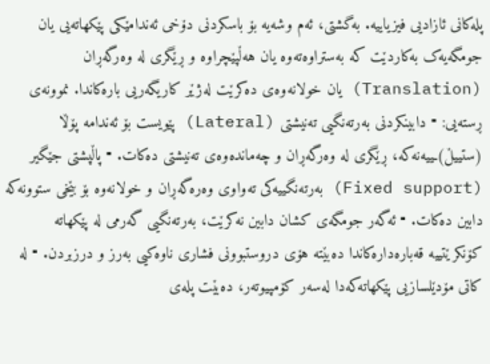پلەکانی ئازادیی فیزیاییە. بەگشتی، ئەم وشەیە بۆ باسکردنی دۆخی ئەندامێکی پێکهاتەیی یان جومگەیەک بەکاردێت کە بەستراوەتەوە یان هەڵپێچراوە و ڕێگری لە وەرگەڕان (Translation) یان خولانەوەی دەکرێت لەژێر کاریگەریی بارەکاندا. نموونەی ڕستەیی: ⁃ دابینکردنی بەرتەنگیی تەنیشتی (Lateral) پێویست بۆ ئەندامە پۆڵا (ستییڵ)ـییەنەکە، ڕێگری لە وەرگەڕان و چەماندەوەی تەنیشتی دەکات. ⁃ پاڵپشتی جێگیر (Fixed support) بەرتەنگییەکی تەواوی وەرەگەڕان و خولانەوە بۆ بێخی ستوونەکە دابین دەکات. ⁃ ئەگەر جومگەی کشان دابین نەکرێت، بەرتەنگیی گەرمی لە پێکهاتە کۆنکرێتییە قەبارەدارەکاندا دەبێتە هۆی دروستبوونی فشاری ناوەکیی بەرز و درزبردن. ⁃ لە کاتی مۆدێلسازیی پێکهاتەکەدا لەسەر کۆمپیوتەر، دەبێت پلەی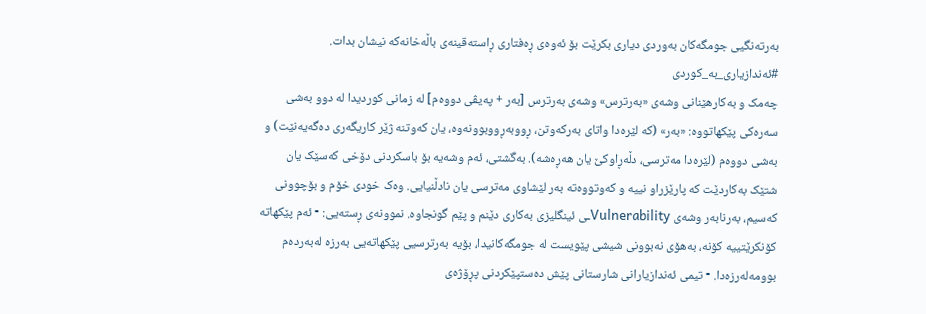بەرتەنگیی جومگەکان بەوردی دیاری بکرێت بۆ ئەوەی ڕەفتاری ڕاستەقینەی باڵەخانەکە نیشان بدات. #ئەندازیاری_بە_کوردی
چەمک و بەکارهێنانی وشەی «بەرترس» وشەی بەرترس [بەر + پەیڤی دووەم] لە زمانی کوردیدا لە دوو بەشی سەرەکی پێکهاتووە: «بەر» (کە لێرەدا واتای بەرکەوتن، ڕووبەڕووبوونەوە، یان کەوتنە ژێر کاریگەری دەگەیەنێت) و بەشی دووەم (لێرەدا مەترسی، دڵەڕاوکێ یان هەڕەشە). بەگشتی، ئەم وشەیە بۆ باسکردنی دۆخی کەسێک یان شتێک بەکاردێت کە پارێزراو نییە و کەوتووەتە بەر لێشاوی مەترسی یان نادڵنیایی. وەک خودی خۆم و بۆچوونی کەسیم، بەرنابەر وشەی Vulnerabilityـی ئینگلیزی بەکاری دێنم و پێم گونجاوە. نموونەی ڕستەیی: ⁃ ئەم پێکهاتە کۆنکرێتییە کۆنە، بەهۆی نەبوونی شیشی پێویست لە جومگەکانیدا، بۆیە بەرترسیی پێکهاتەیی بەرزە لەبەردەم بوومەلەرزەدا. ⁃ تیمی ئەندازیارانی شارستانی پێش دەستپێکردنی پڕۆژەی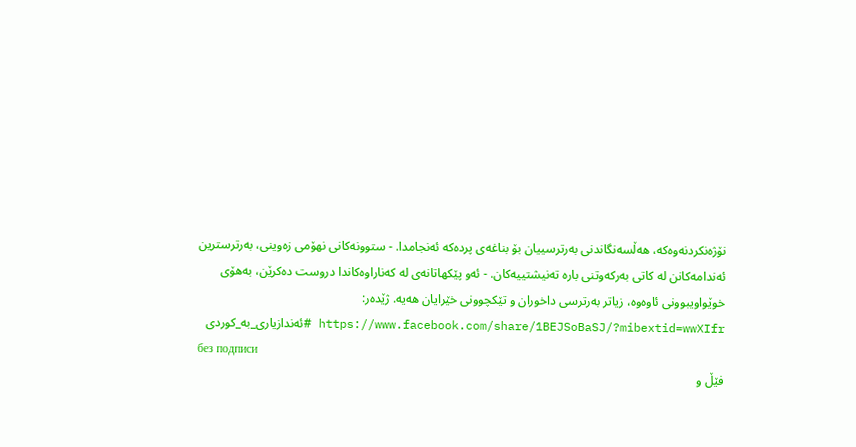نۆژەنکردنەوەکە، هەڵسەنگاندنی بەرترسییان بۆ بناغەی پردەکە ئەنجامدا. ⁃ ستوونەکانی نهۆمی زەوینی، بەرترسترین ئەندامەکانن لە کاتی بەرکەوتنی بارە تەنیشتییەکان. ⁃ ئەو پێکهاتانەی لە کەناراوەکاندا دروست دەکرێن، بەهۆی خوێواویبوونی ئاوەوە، زیاتر بەرترسی داخوران و تێکچوونی خێرایان هەیە. ژێدەر: https://www.facebook.com/share/1BEJSoBaSJ/?mibextid=wwXIfr #ئەندازیاری_بە_کوردی
без подписи
فێڵ و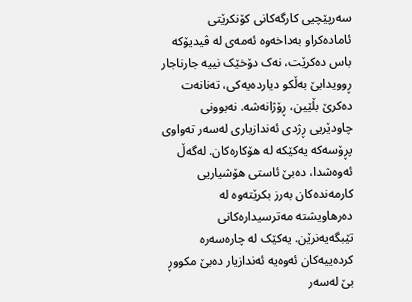سەرپێچیی کارگەکانی کۆنکرێتی ئامادەکراو بەداخەوە ئەمەی لە ڤیدیۆکە باس دەکرێت، نەک دۆخێک نییە جارناجار ڕوویدابێ بەڵکو دیاردەیەکی، تەنانەت دەکرێ بڵێین، ڕۆژانەشە. نەبوونی چاودێریی ڕژدی ئەندازیاری لەسەر تەواوی پڕۆسەکە یەکێکە لە هۆکارەکان. لەگەڵ ئەوەشدا، دەبێ ئاستی هۆشیاریی کارمەندەکان بەرز بکرێتەوە لە دەرهاویشتە مەترسیدارەکانی تێبگەیەنرێن. یەکێک لە چارەسەرە کردەییەکان ئەوەیە ئەندازیار دەبێ مکووڕ بێ لەسەر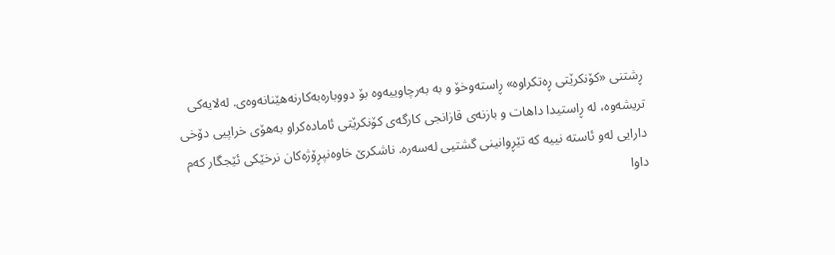ڕشتنی «کۆنکرێتی ڕەتکراوە» ڕاستەوخۆ و بە بەرچاوییەوە بۆ دووبارەبەکارنەهێنانەوەی. لەلایەکی تریشەوە، لە ڕاستیدا داهات و بازنەی قازانجی کارگەی کۆنکرێتی ئامادەکراو بەهۆی خراپیی دۆخی دارایی لەو ئاستە نییە کە تێڕوانینی گشتیی لەسەرە. ناشکرێ خاوەنپڕۆژەکان نرخێکی ئێجگار کەم داوا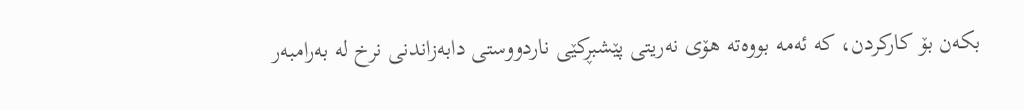بکەن بۆ کارکردن، کە ئەمە بووەتە هۆی نەریتی پێشبڕکێی ناردووستی دابەزاندنی نرخ لە بەرامبەر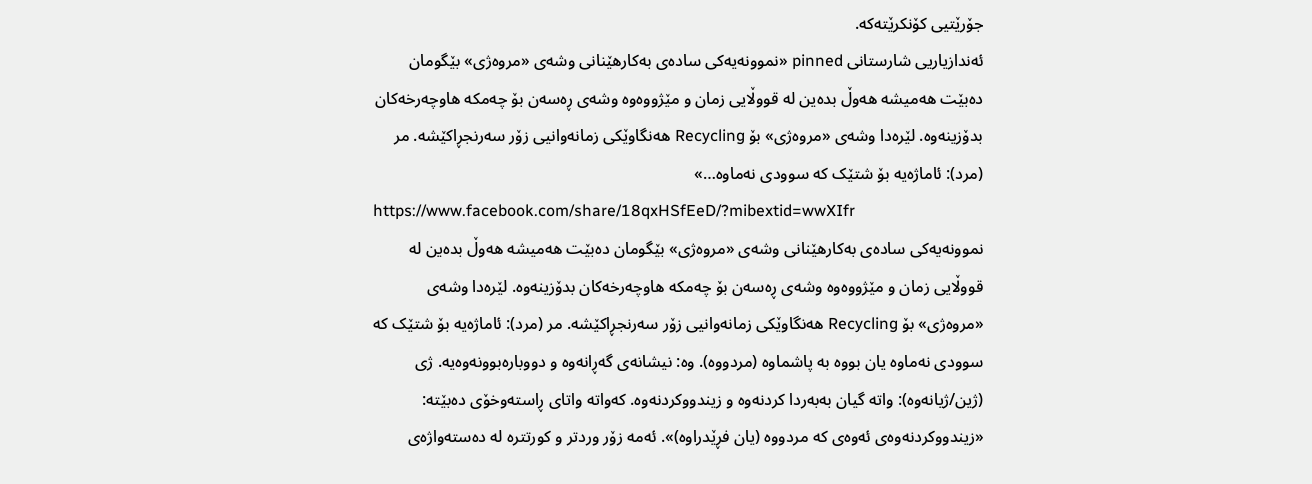جۆرێتیی کۆنکرێتەکە.
ئەندازیاریی شارستانی pinned «نموونەیەکی سادەی بەکارهێنانی وشەی «مروەژی» بێگومان دەبێت هەمیشە هەوڵ بدەین لە قووڵایی زمان و مێژووەوە وشەی ڕەسەن بۆ چەمکە هاوچەرخەکان بدۆزینەوە. لێرەدا وشەی «مروەژی» بۆ Recycling هەنگاوێکی زمانەوانیی زۆر سەرنجڕاکێشە. مر (مرد): ئاماژەیە بۆ شتێک کە سوودی نەماوە…»
https://www.facebook.com/share/18qxHSfEeD/?mibextid=wwXIfr
نموونەیەکی سادەی بەکارهێنانی وشەی «مروەژی» بێگومان دەبێت هەمیشە هەوڵ بدەین لە قووڵایی زمان و مێژووەوە وشەی ڕەسەن بۆ چەمکە هاوچەرخەکان بدۆزینەوە. لێرەدا وشەی «مروەژی» بۆ Recycling هەنگاوێکی زمانەوانیی زۆر سەرنجڕاکێشە. مر (مرد): ئاماژەیە بۆ شتێک کە سوودی نەماوە یان بووە بە پاشماوە (مردووە). وە: نیشانەی گەڕانەوە و دووبارەبوونەوەیە. ژی (ژین/ژیانەوە): واتە گیان بەبەردا کردنەوە و زیندووکردنەوە. کەواتە واتای ڕاستەوخۆی دەبێتە: «زیندووکردنەوەی ئەوەی کە مردووە (یان فڕێدراوە)». ئەمە زۆر وردتر و کورتترە لە دەستەواژەی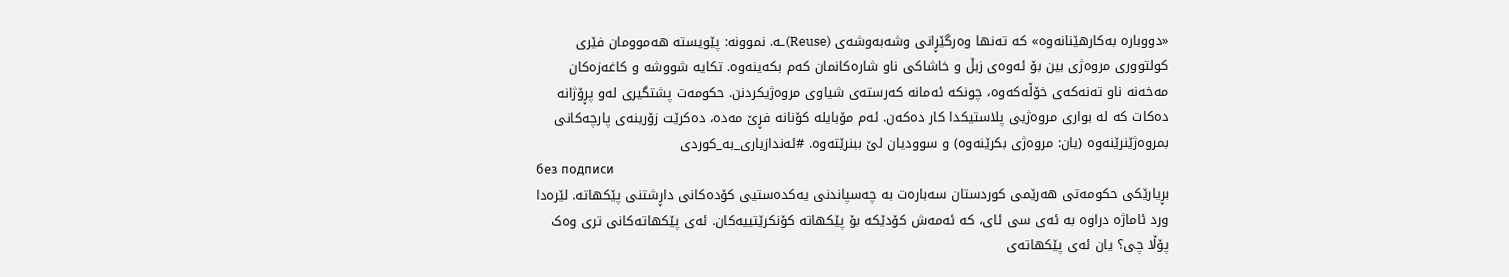«دووبارە بەکارهێنانەوە» کە تەنها وەرگێڕانی وشەبەوشەی (Reuse)ـە. نموونە: پێویستە هەموومان فێری کولتووری مروەژی بین بۆ ئەوەی زبڵ و خاشاکی ناو شارەکانمان کەم بکەینەوە. تکایە شووشە و کاغەزەکان مەخەنە ناو تەنەکەی خۆڵەکەوە، چونکە ئەمانە کەرستەی شیاوی مروەژیکردنن. حکومەت پشتگیری لەو پڕۆژانە دەکات کە لە بواری مروەژیی پلاستیکدا کار دەکەن. ئەم مۆبایلە کۆنانە فڕێ مەدە، دەکرێت زۆرینەی پارچەکانی بمروەژێنرێنەوە (یان: مروەژی بکرێنەوە) و سوودیان لێ ببنرێتەوە. #ئەندازیاری_بە_کوردی
без подписи
بڕیارێکی حکومەتی هەرێمی کوردستان سەبارەت بە چەسپاندنی یەکدەستیی کۆدەکانی داڕشتنی پێکهاتە. لێرەدا ورد ئاماژە دراوە بە ئەی سی ئای، کە ئەمەش کۆدێکە بۆ پێکهاتە کۆنکرێتییەکان. ئەی پێکهاتەکانی تری وەک پۆڵا چی؟ یان ئەی پێکهاتەی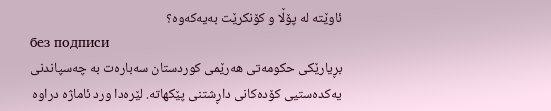ئاوێتە لە پۆڵا و کۆنکرێت بەیەکەوە؟
без подписи
بڕیارێکی حکومەتی هەرێمی کوردستان سەبارەت بە چەسپاندنی یەکدەستیی کۆدەکانی داڕشتنی پێکهاتە. لێرەدا ورد ئاماژە دراوە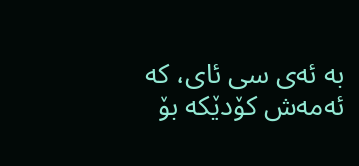بە ئەی سی ئای، کە ئەمەش کۆدێکە بۆ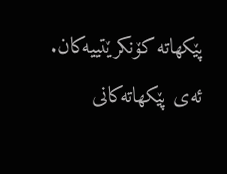پێکهاتە کۆنکرێتییەکان. ئەی پێکهاتەکانی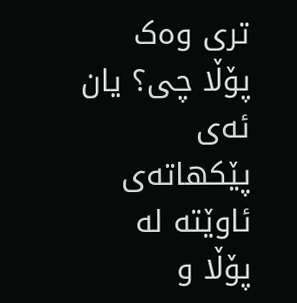تری وەک پۆڵا چی؟ یان ئەی پێکهاتەی ئاوێتە لە پۆڵا و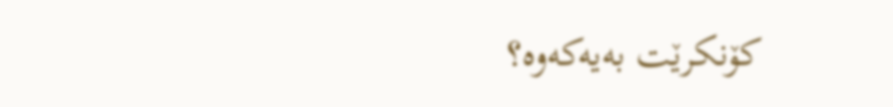کۆنکرێت بەیەکەوە؟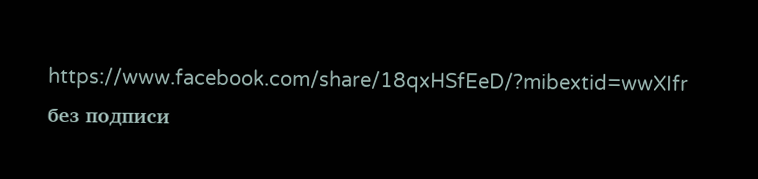https://www.facebook.com/share/18qxHSfEeD/?mibextid=wwXIfr
без подписи